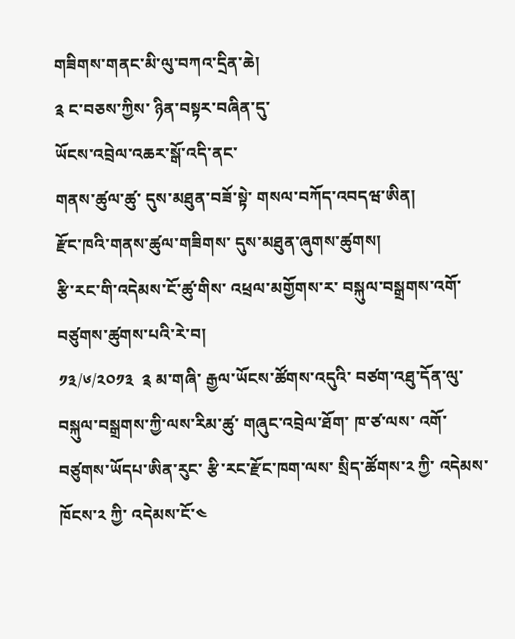གཟིགས་གནང་མི་ལུ་བཀའ་དྲིན་ཆེ།
༉ ང་བཅས་ཀྱིས་ ཉིན་བསྟར་བཞིན་དུ་
ཡོངས་འབྲེལ་འཆར་སྒོ་འདི་ནང་
གནས་ཚུལ་ཚུ་ དུས་མཐུན་བཟོ་སྟེ་ གསལ་བཀོད་འབདཝ་ཨིན།
རྫོང་ཁའི་གནས་ཚུལ་གཟིགས་ དུས་མཐུན་ཞུགས་ཚུགས།
རྩི་རང་གི་འདེམས་ངོ་ཚུ་གིས་ འཕྲལ་མགྱོགས་ར་ བསྐུལ་བསྒྲགས་འགོ་བཙུགས་ཚུགས་པའི་རེ་བ།
༡༣/༦/༢༠༡༣  ༉ མ་གཞི་ རྒྱལ་ཡོངས་ཚོགས་འདུའི་ བཙག་འཐུ་དོན་ལུ་ བསྐུལ་བསྒྲགས་ཀྱི་ལས་རིམ་ཚུ་ གཞུང་འབྲེལ་ཐོག་ ཁ་ཙ་ལས་ འགོ་བཙུགས་ཡོདཔ་ཨིན་རུང་ རྩི་རང་རྫོང་ཁག་ལས་ སྲིད་ཚོགས་༢ ཀྱི་ འདེམས་ཁོངས་༢ ཀྱི་ འདེམས་ངོ་༤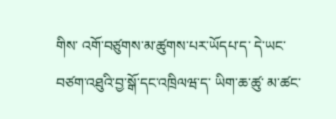གིས་ འགོ་བཙུགས་མ་ཚུགས་པར་ཡོདཔ་ད་ དེ་ཡང་ བཙག་འཐུའི་བྱ་སྒོ་དང་འཁྲིལཝ་ད་ ཡིག་ཆ་ཚུ་ མ་ཚང་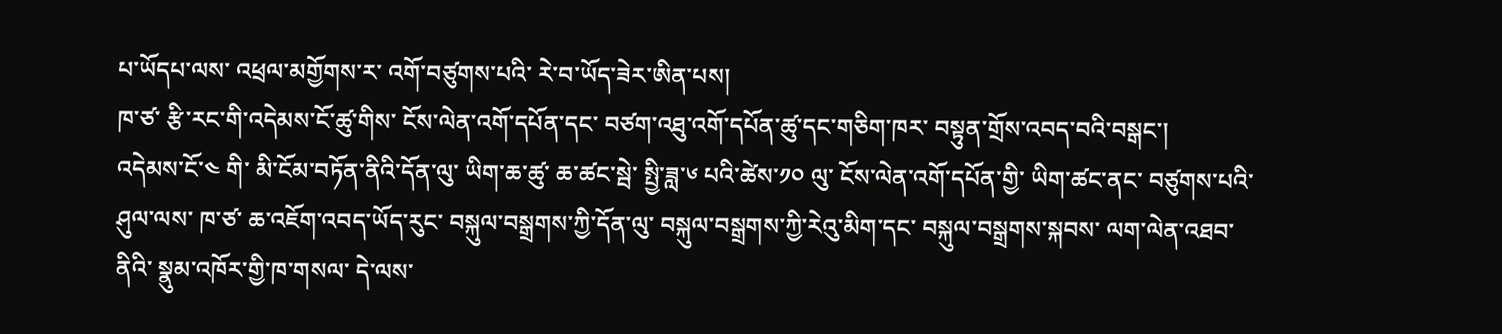པ་ཡོདཔ་ལས་ འཕྲལ་མགྱོགས་ར་ འགོ་བཙུགས་པའི་ རེ་བ་ཡོད་ཟེར་ཨིན་པས།
ཁ་ཙ་ རྩི་རང་གི་འདེམས་ངོ་ཚུ་གིས་ ངོས་ལེན་འགོ་དཔོན་དང་ བཙག་འཐུ་འགོ་དཔོན་ཚུ་དང་གཅིག་ཁར་ བསྟུན་གྲོས་འབད་བའི་བསྒང་།
འདེམས་ངོ་༤ གི་ མི་ངོམ་བཏོན་ནིའི་དོན་ལུ་ ཡིག་ཆ་ཚུ་ ཆ་ཚང་སྦེ་ སྤྱི་ཟླ་༦ པའི་ཚེས་༡༠ ལུ་ ངོས་ལེན་འགོ་དཔོན་གྱི་ ཡིག་ཚང་ནང་ བཙུགས་པའི་ཤུལ་ལས་ ཁ་ཙ་ ཆ་འཇོག་འབད་ཡོད་རུང་ བསྐུལ་བསྒྲགས་ཀྱི་དོན་ལུ་ བསྐུལ་བསྒྲགས་ཀྱི་རེའུ་མིག་དང་ བསྐུལ་བསྒྲགས་སྐབས་ ལག་ལེན་འཐབ་ནིའི་ སྣུམ་འཁོར་གྱི་ཁ་གསལ་ དེ་ལས་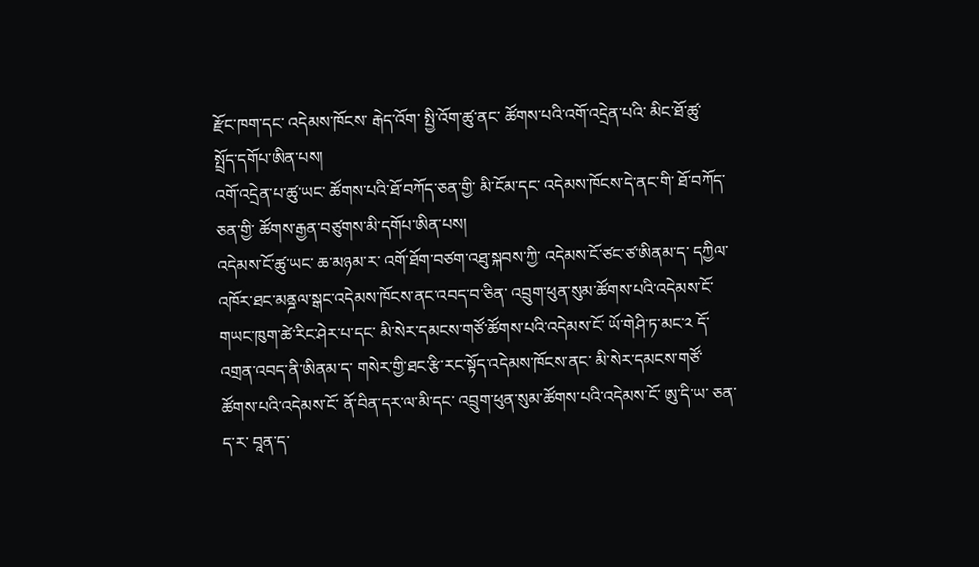རྫོང་ཁག་དང་ འདེམས་ཁོངས་ རྒེད་འོག་ སྤྱི་འོག་ཚུ་ནང་ ཚོགས་པའི་འགོ་འདྲེན་པའི་ མིང་ཐོ་ཚུ་ སྤྲོད་དགོཔ་ཨིན་པས།
འགོ་འདྲེན་པ་ཚུ་ཡང་ ཚོགས་པའི་ཐོ་བཀོད་ཅན་གྱི་ མི་ངོམ་དང་ འདེམས་ཁོངས་དེ་ནང་གི་ ཐོ་བཀོད་ཅན་གྱི་ ཚོགས་རྒྱན་བཙུགས་མི་དགོཔ་ཨིན་པས།
འདེམས་ངོ་ཚུ་ཡང་ ཆ་མཉམ་ར་ འགོ་ཐོག་བཙག་འཐུ་སྐབས་ཀྱི་ འདེམས་ངོ་ཙང་ཙ་ཨིནམ་ད་ དཀྱིལ་འཁོར་ཐང་མནྜལ་སྒང་འདེམས་ཁོངས་ནང་འབད་བ་ཅིན་ འབྲུག་ཕུན་སུམ་ཚོགས་པའི་འདེམས་ངོ་ གཡང་ཁུག་ཚེ་རིང་ཤེར་པ་དང་ མི་སེར་དམངས་གཙོ་ཚོགས་པའི་འདེམས་ངོ་ ཡོ་གེཤི་ཏ་མང་༢ དོ་འགྲན་འབད་ནི་ཨིནམ་ད་ གསེར་གྱི་ཐང་རྩི་རང་སྟོད་འདེམས་ཁོངས་ནང་ མི་སེར་དམངས་གཙོ་ཚོགས་པའི་འདེམས་ངོ་ ནོ་བིན་དར་ལ་མི་དང་ འབྲུག་ཕུན་སུམ་ཚོགས་པའི་འདེམས་ངོ་ ཨུ་དི་ཡ་ ཅན་ད་ར་ བཱན་ད་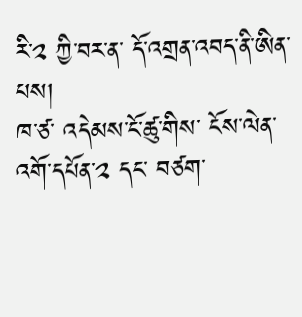རི་༢ ཀྱི་བར་ན་ དོ་འགྲན་འབད་ནི་ཨིན་པས།
ཁ་ཙ་ འདེམས་ངོ་ཚུ་གིས་ ངོས་ལེན་འགོ་དཔོན་༢ དང་ བཙག་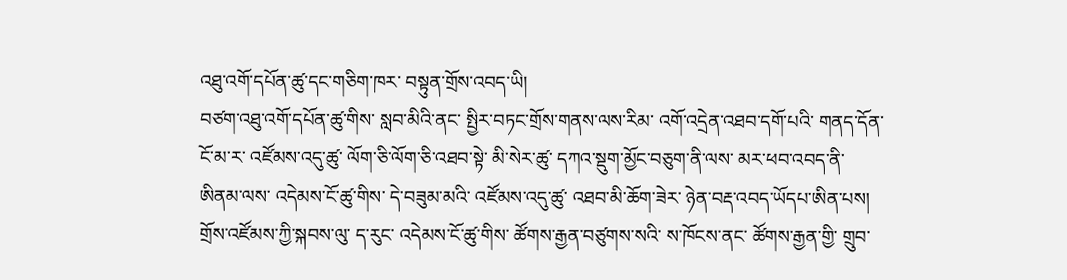འཐུ་འགོ་དཔོན་ཚུ་དང་གཅིག་ཁར་ བསྟུན་གྲོས་འབད་ཡི།
བཙག་འཐུ་འགོ་དཔོན་ཚུ་གིས་ སླབ་མིའི་ནང་ སྤྱིར་བཏང་གྲོས་གནས་ལས་རིམ་ འགོ་འདྲེན་འཐབ་དགོ་པའི་ གནད་དོན་ངོ་མ་ར་ འཛོམས་འདུ་ཚུ་ ལོག་ཅི་ལོག་ཅི་འཐབ་སྟེ་ མི་སེར་ཚུ་ དཀའ་སྡུག་མྱོང་བཅུག་ནི་ལས་ མར་ཕབ་འབད་ནི་ཨིནམ་ལས་ འདེམས་ངོ་ཚུ་གིས་ དེ་བཟུམ་མའི་ འཛོམས་འདུ་ཚུ་ འཐབ་མི་ཆོག་ཟེར་ ཉེན་བརྡ་འབད་ཡོདཔ་ཨིན་པས།
གྲོས་འཛོམས་ཀྱི་སྐབས་ལུ་ ད་རུང་ འདེམས་ངོ་ཚུ་གིས་ ཚོགས་རྒྱན་བཙུགས་སའི་ ས་ཁོངས་ནང་ ཚོགས་རྒྱན་གྱི་ གྲུབ་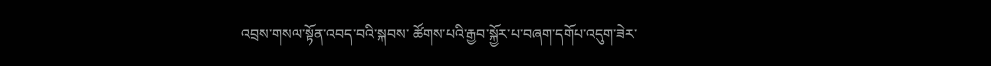འབྲས་གསལ་སྟོན་འབད་བའི་སྐབས་ ཚོགས་པའི་རྒྱབ་སྐྱོར་པ་བཞག་དགོཔ་འདུག་ཟེར་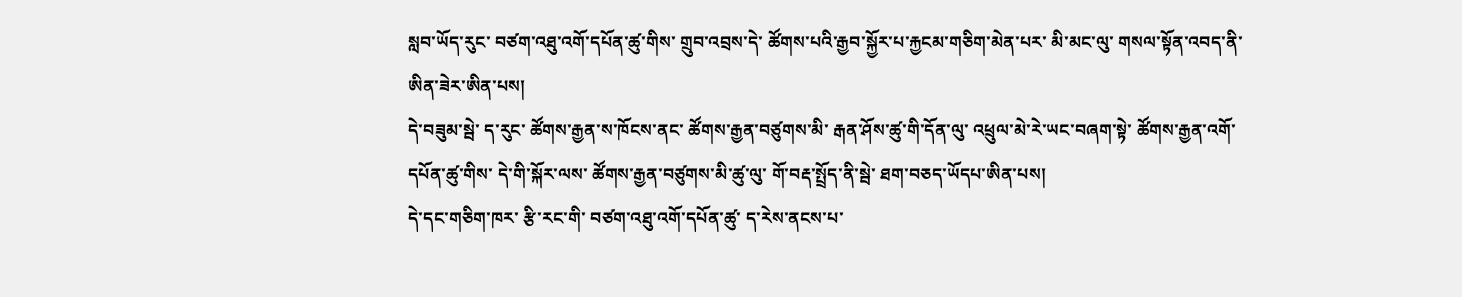སླབ་ཡོད་རུང་ བཙག་འཐུ་འགོ་དཔོན་ཚུ་གིས་ གྲུབ་འབྲས་དེ་ ཚོགས་པའི་རྒྱབ་སྐྱོར་པ་རྐྱངམ་གཅིག་མེན་པར་ མི་མང་ལུ་ གསལ་སྟོན་འབད་ནི་ཨིན་ཟེར་ཨིན་པས།
དེ་བཟུམ་སྦེ་ ད་རུང་ ཚོགས་རྒྱན་ས་ཁོངས་ནང་ ཚོགས་རྒྱན་བཙུགས་མི་ རྒན་ཤོས་ཚུ་གི་དོན་ལུ་ འཕྲུལ་མེ་རེ་ཡང་བཞག་སྟེ་ ཚོགས་རྒྱན་འགོ་དཔོན་ཚུ་གིས་ དེ་གི་སྐོར་ལས་ ཚོགས་རྒྱན་བཙུགས་མི་ཚུ་ལུ་ གོ་བརྡ་སྤྲོད་ནི་སྦེ་ ཐག་བཅད་ཡོདཔ་ཨིན་པས།
དེ་དང་གཅིག་ཁར་ རྩི་རང་གི་ བཙག་འཐུ་འགོ་དཔོན་ཚུ་ ད་རེས་ནངས་པ་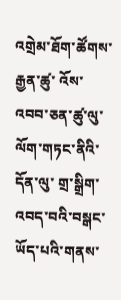འགྲེམ་ཐོག་ཚོགས་རྒྱན་ཚུ་ འོས་འབབ་ཅན་ཚུ་ལུ་ ལོག་གཏང་ནིའི་དོན་ལུ་ གྲ་སྒྲིག་འབད་བའི་བསྒང་ཡོད་པའི་གནས་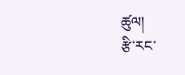ཚུལ།
རྩི་རང་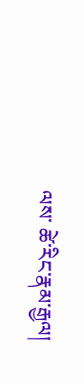ལས་ ཚེ་རིང་རྣམ་རྒྱལ།